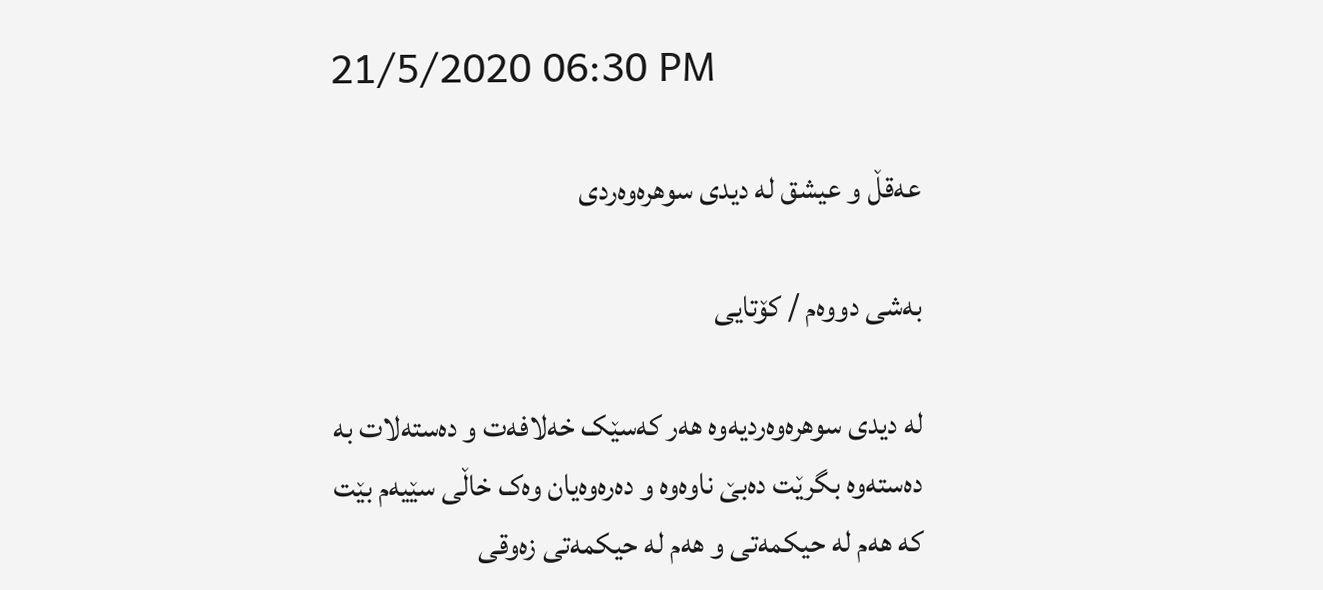21/5/2020 06:30 PM

عەقڵ و عیشق لە دیدی سوھرەوەردی

بەشی دووەم / کۆتایی

لە دیدی سوھرەوەردیەوە ھەر کەسێک خەلافەت و دەستەلات بە دەستەوە بگرێت دەبێ ناوەوە و دەرەوەیان وەک خاڵی سێیەم بێت کە ھەم لە حیکمەتی و ھەم لە حیکمەتی زەوقی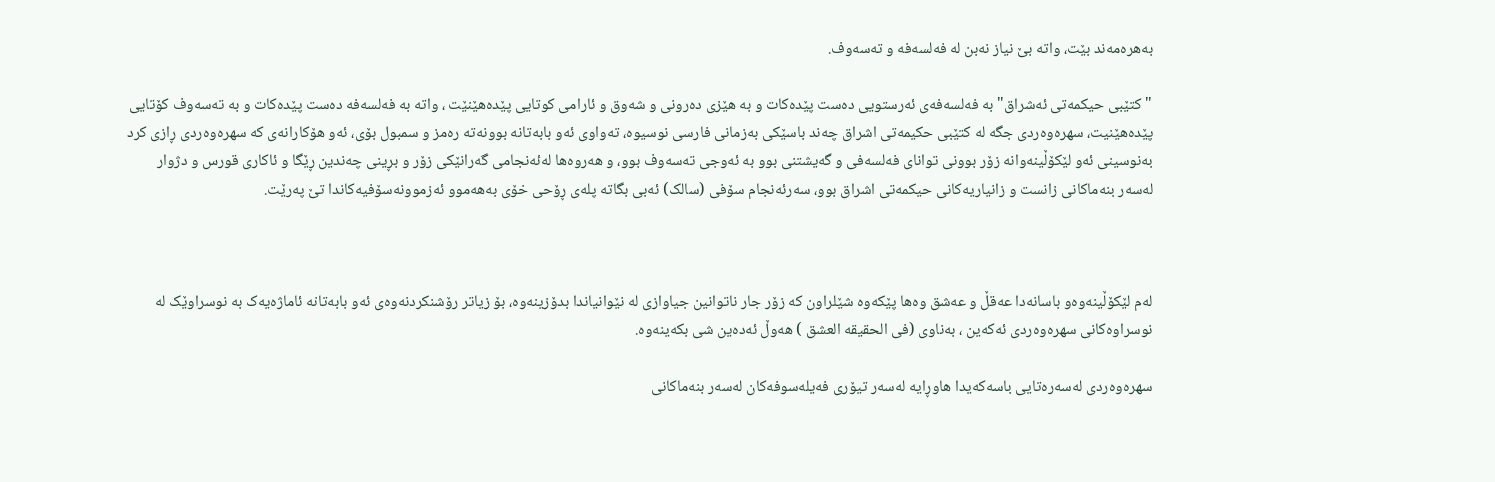بەھرەمەند بێت، واتە بێ نیاز نەبن لە فەلسەفە و تەسەوف.

"کتێبی حیکمەتی ئەشراق" بە فەلسەفەی ئەرستویی دەست پێدەکات و بە ھێزی دەرونی و شەوق و ئارامی کوتایی پێدەھێنێت ، واتە بە فەلسەفە دەست پێدەکات و بە تەسەوف کۆتایی پێدەھێنیت، سھرەوەردی جگە لە کتێبی حکیمەتی اشراق چەند باسێکی بەزمانی فارسی نوسیوە، تەواوی ئەو بابەتانە بوونەتە رەمز و سمبول بۆی، ئەو ھۆکارانەی کە سھرەوەردی ڕازی کرد بەنوسینی ئەو لێکۆڵینەوانە زۆر بوونی توانای فەلسەفی و گەیشتنی بوو بە ئەوجی تەسەوف بوو، و ھەروەھا لەئەنجامی گەرانێکی زۆر و بڕینی چەندین ڕێگا و ئاکاری قورس و دژوار لەسەر بنەماکانی زانست و زانیاریەکانی حیکمەتی اشراق بوو، سەرئەنجام سۆفی (سالک) ئەبی بگاتە پلەی ڕۆحی خۆی بەھەموو ئەزموونەسۆفیەکاندا تێ پەرێت.



لەم لێکۆڵینەوەو باسانەدا عەقڵ و عەشق وەھا پێکەوە شێلراون کە زۆر جار ناتوانین جیاوازی لە نێوانیاندا بدۆزینەوە، بۆ زیاتر رۆشنکردنەوەی ئەو بابەتانە ئاماژەیەک بە نوسراوێک لە نوسراوەکانی سھرەوەردی ئەکەین ، بەناوی (فی الحقیقە العشق ) ھەوڵ ئەدەین شی بکەینەوە.

سھرەوەردی لەسەرەتایی باسەکەیدا ھاوڕایە لەسەر تیۆری فەیلەسوفەکان لەسەر بنەماکانی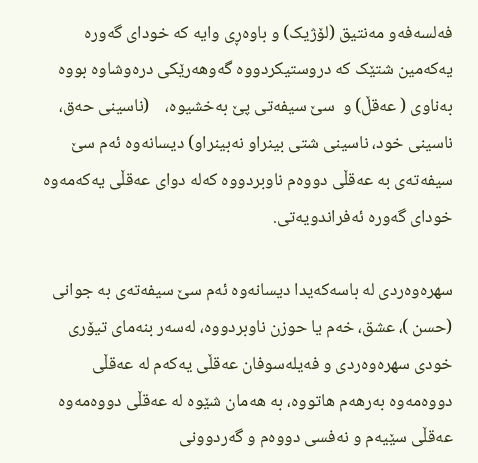فەلسەفەو مەنتیق (لۆژیک) و باوەڕی وایە کە خودای گەورە یەکەمین شتێک کە دروستیکردووە گەوھەرێکی درەوشاوە بووە بەناوی ( عەقڵ) و  سێ سیفەتی پێ بەخشیوە،    (ناسینی حەق، ناسینی خود، ناسینی شتی بینراو نەبینراو) دیسانەوە ئەم سێ سیفەتەی بە عەقڵی دووەم ناوبردووە کەلە دوای عەقڵی یەکەمەوە خودای گەورە ئەفراندویەتی.

سھرەوەردی لە باسەکەیدا دیسانەوە ئەم سێ سیفەتەی بە جوانی (حسن )، عشق، خەم یا حوزن ناوبردووە، لەسەر بنەمای تیۆری خودی سھرەوەردی و فەیلەسوفان عەقڵی یەکەم لە عەقڵی دووەمەوە بەرھەم ھاتووە، بە ھەمان شێوە لە عەقڵی دووەمەوە عەقڵی سێیەم و نەفسی دووەم و گەردوونی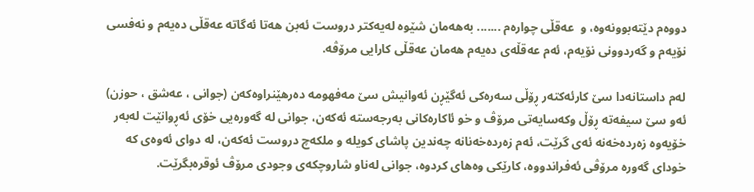دووەم دێتەبوونەوە، و  عەقڵی چوارەم ....... بەھەمان شێوە لەیەکتر دروست ئەبن ھەتا ئەگاتە عەقڵی دەیەم و نەفسی نۆیەم و گەردوونی نۆیەم، ئەم عەقڵەی دەیەم ھەمان عەقڵی کارایی مرۆڤە.

لەم داستانەدا سێ کارئەکتەر ڕۆڵی سەرەکی ئەگێڕن ئەوانیش سێ مەفھومە دەرھێنراوەکەن (جوانی ، عەشق ، حوزن) ئەو سێ سیفەتە ڕۆڵ وکەسایەتی مرۆڤ و خو ئاکارەکانی بەرجەستە ئەکەن، جوانی لە گەورەیی خۆی ئەڕوانێت لەبەر خۆیەوە زەردەخەنە ئەی گرێت، ئەم زەردەخەنانە چەندین پاشای کویلە و ملکەچ دروست ئەکەن، لە دوای ئەوەی کە خودای گەورە مرۆڤی ئەفراندووە، کارێکی وەھای کردوە، جوانی لەناو شاروچکەی وجودی مرۆڤ ئوقرەبگرێت.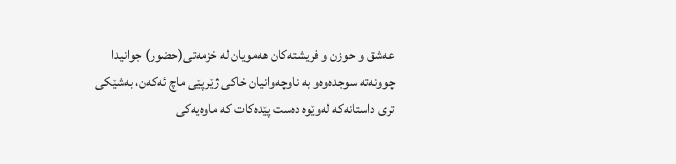عەشق و حوزن و فریشتەکان ھەمویان لە خزمەتی(حضور) جوانیدا چوونەتە سوجدەوەو بە ناوچەوانیان خاکی ژێرپێی ماچ ئەکەن، بەشێکی تری داستانەکە لەوێوە دەست پێدەکات کە ماوەیەکی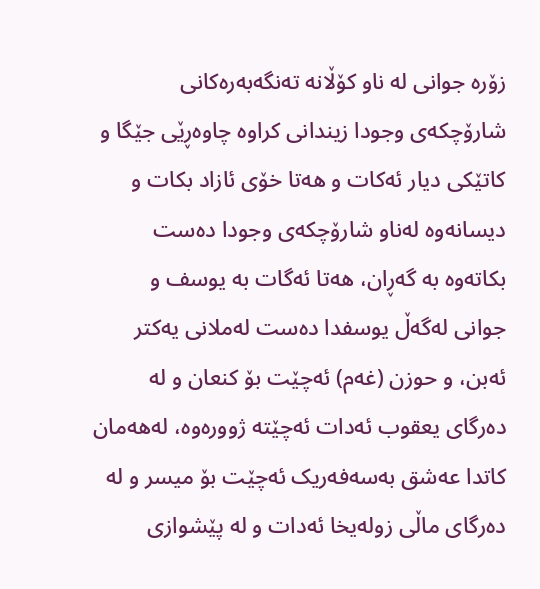زۆرە جوانی لە ناو کۆڵانە تەنگەبەرەکانی شارۆچکەی وجودا زیندانی کراوە چاوەڕێی جێگا و کاتێکی دیار ئەکات و ھەتا خۆی ئازاد بکات و دیسانەوە لەناو شارۆچکەی وجودا دەست بکاتەوە بە گەڕان، ھەتا ئەگات بە یوسف و جوانی لەگەڵ یوسفدا دەست لەملانی یەکتر ئەبن، و حوزن (غەم) ئەچێت بۆ کنعان و لە دەرگای یعقوب ئەدات ئەچێتە ژوورەوە، لەھەمان کاتدا عەشق بەسەفەریک ئەچێت بۆ میسر و لە دەرگای ماڵی زولەیخا ئەدات و لە پێشوازی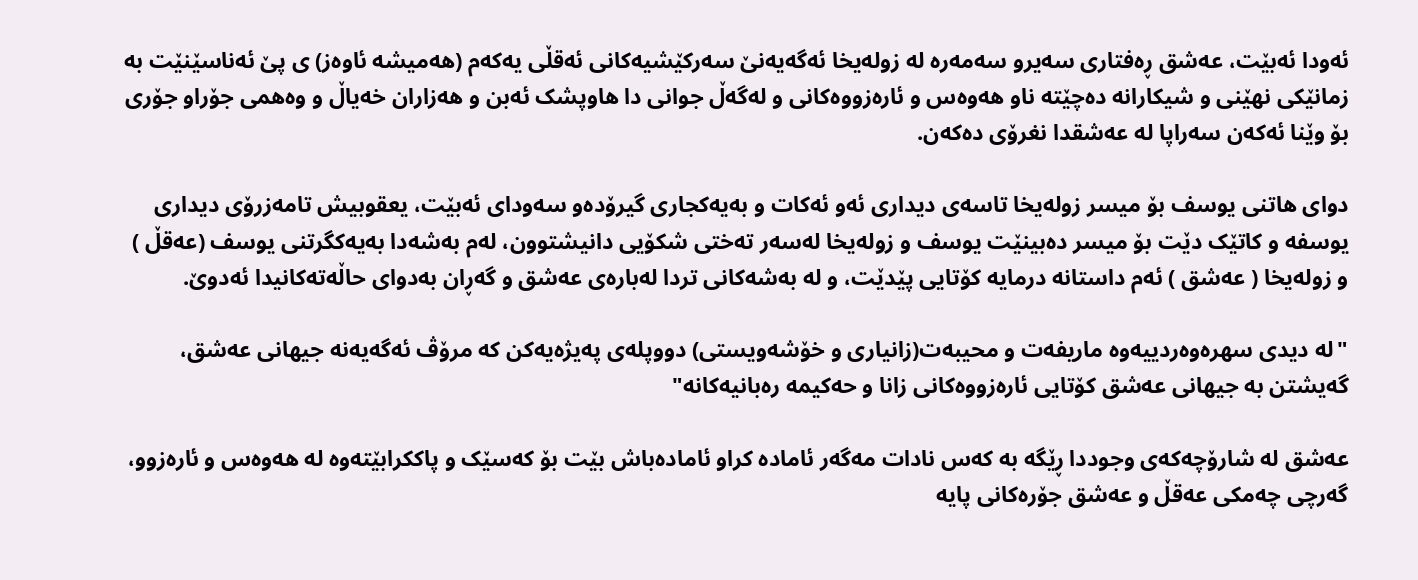ئەودا ئەبێت، عەشق ڕەفتاری سەیرو سەمەرە لە زولەیخا ئەگەیەنێ سەرکێشیەکانی ئەقڵی یەکەم (ھەمیشە ئاوەز) ی پێ ئەناسێنێت بە زمانێکی نھێنی و شیکارانە دەچێتە ناو ھەوەس و ئارەزووەکانی و لەگەڵ جوانی دا ھاوپشک ئەبن و ھەزاران خەیاڵ و وەھمی جۆراو جۆری بۆ وێنا ئەکەن سەراپا لە عەشقدا نغرۆی دەکەن.

دوای ھاتنی یوسف بۆ میسر زولەیخا تاسەی دیداری ئەو ئەکات و بەیەکجاری گیرۆدەو سەودای ئەبێت، یعقوبیش تامەزرۆی دیداری یوسفە و کاتێک دێت بۆ میسر دەبینێت یوسف و زولەیخا لەسەر تەختی شکۆیی دانیشتوون، لەم بەشەدا بەیەکگرتنی یوسف (عەقڵ ) و زولەیخا ( عەشق ) ئەم داستانە درمایە کۆتایی پێدێت، و لە بەشەکانی تردا لەبارەی عەشق و گەڕان بەدوای حاڵەتەکانیدا ئەدوێ.

"لە دیدی سھرەوەردییەوە ماریفەت و محیبەت(زانیاری و خۆشەویستی) دووپلەی پەیژەیەکن کە مرۆڤ ئەگەیەنە جیھانی عەشق، گەیشتن بە جیھانی عەشق کۆتایی ئارەزووەکانی زانا و حەکیمە رەبانیەکانە"

عەشق لە شارۆچەکەی وجوددا ڕێگە بە کەس نادات مەگەر ئامادە کراو ئامادەباش بێت بۆ کەسێک و پاککرابێتەوە لە ھەوەس و ئارەزوو، گەرچی چەمکی عەقڵ و عەشق جۆرەکانی پایە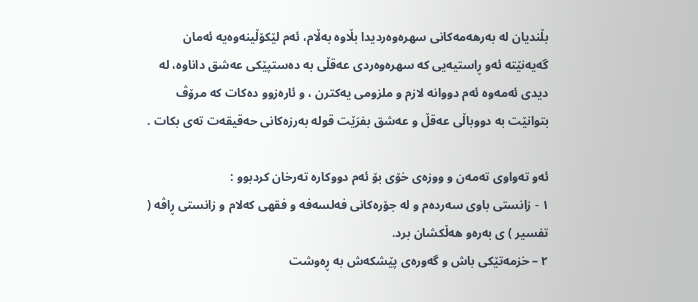بڵندیان لە بەرھەمەکانی سھرەوەردیدا بڵاوە بەڵام، ئەم لێکۆڵینەوەیە ئەمان گەیەنێتە ئەو ڕاستیەیی کە سھرەوەردی عەقڵی بە دەستپێکی عەشق داناوە، لە دیدی ئەمەوە ئەم دووانە لازم و ملزومی یەکترن ، و ئارەزوو دەکات کە مرۆڤ بتوانێت بە دووباڵی عەقڵ و عەشق بفرَێت قولە بەرزەکانی حەقیقەت تەی بکات .

ئەو تەواوی تەمەن و ووزەی خۆی بۆ ئەم دووکارە تەرخان کردبوو :
١ - زانستی باوی سەردەم و لە جۆرەکانی فەلسەفە و فقھی کەلام و زانستی ڕاڤە ( تفسیر ) ی بەرەو ھەڵکشان برد.
٢ – خزمەتێکی باش و گەورەی پێشکەش بە ڕەوشت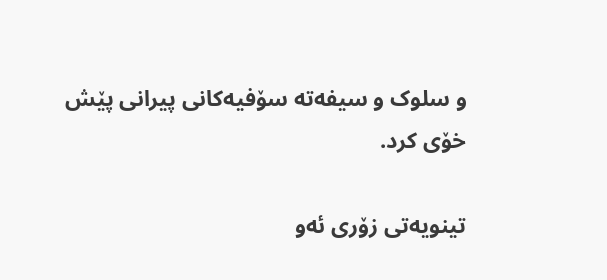و سلوک و سیفەتە سۆفیەکانی پیرانی پێش خۆی کرد.

تینویەتی زۆری ئەو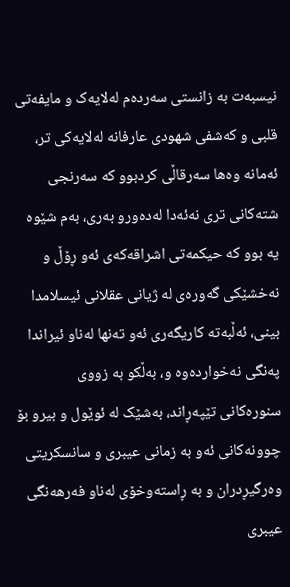نیسبەت بە زانستی سەردەم لەلایەک و مایفەتی قلبی و کەشفی شھودی عارفانە لەلایەکی تر، ئەمانە وەھا سەرقاڵی کردبوو کە سەرنجی شتەکانی تری نەئەدا لەدەورو بەری، بەم شێوە یە بوو کە حیکمەتی اشراقەکەی ئەو ڕۆڵ و نەخشێکی گەورەی لە ژیانی عقلانی ئیسلامدا بینی، ئەڵبەتە کاریگەری ئەو تەنھا لەناو ئیراندا پەنگی نەخواردەوە و، بەڵکو بە زووی سنورەکانی تێپەڕاند، بەشێک لە ئوێول و بیرو بۆ چوونەکانی ئەو بە زمانی عیبری و سانسکریتی وەرگیڕدران و بە ڕاستەوخۆی لەناو فەرھەنگی عیبری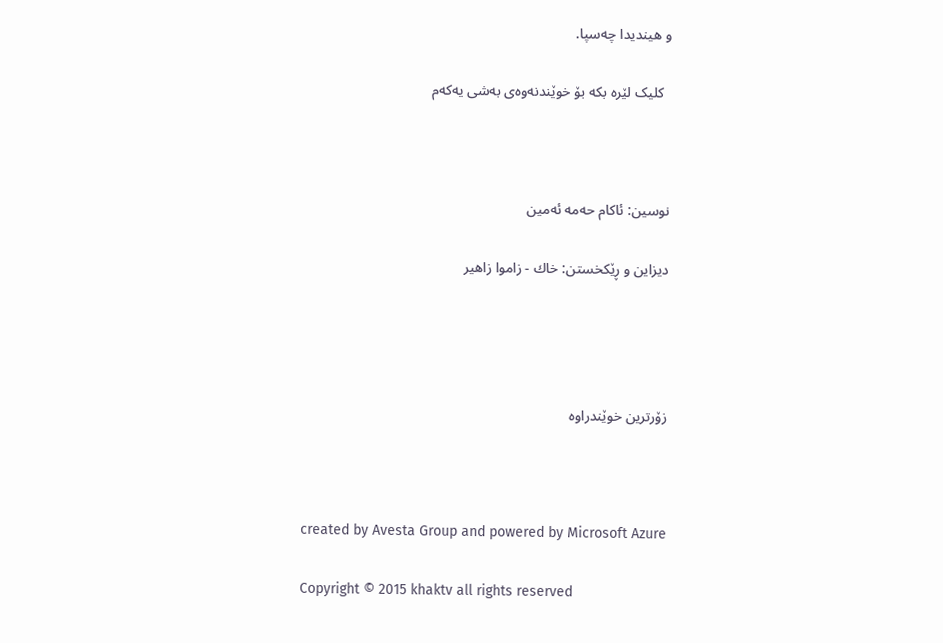و ھیندیدا چەسپا.

  کلیک لێرە بکە بۆ خوێندنەوەی بەشی یەکەم



نوسین: ئاکام حەمە ئەمین

دیزاین و ڕێکخستن: خاك - زاموا زاهیر




زۆرترین خوێندراوە



created by Avesta Group and powered by Microsoft Azure

Copyright © 2015 khaktv all rights reserved